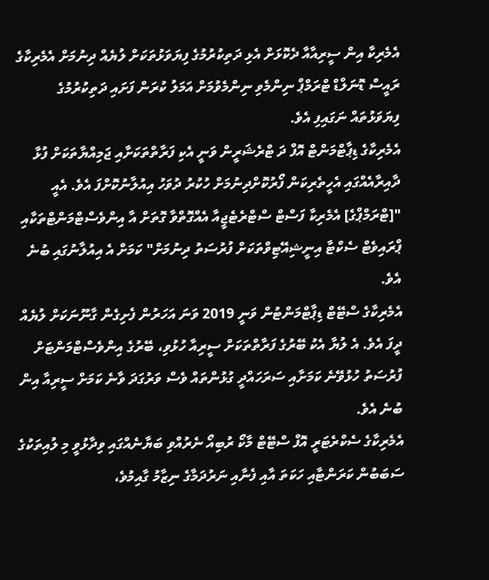އެމެރިކާ އިން ސީރިއާއާ ދެކޮޅަށް އެޅި ދަތިކުރުމުގެ ފިޔަވަޅުތަކަށް ލުޔެއް ދިނުމަށް އެމެރިކާގެ ރައީސް ޑޮނަލްޑް ޓްރަމްޕް ނިންމެވި ނިންމެވުމަށް އަމަލު ކުރަން ފަށައި ދަތިކުރުމުގެ ފިޔަވަޅުތައް ނަގައިފި އެވެ.
އެމެރިކާގެ ޑިޕާޓްމަންޓް އޮފް ދަ ޓްރެޝަރީން ވަނީ އެކި ފަރާތްތަކަށާއި ޖަމިއްޔާތަކަށް ފުޅާ ދާއިރާއެއްގައި އެހީތެރިކަން ފޯރުކޮށްދިނުމަށް ހުކުރު ދުވަހު އިއުލާނުކޮށްފަ އެވެ. އެއީ "[ޓްރަމްޕްގެ] އެމެރިކާ ފަސްޓް ސްޓްރެޓެޖީއާ އެއްގޮތްވާ ގޮތަށް އާ އިންވެސްޓްމަންޓްތަކާއި ޕްރައިވެޓް ސެކްޓާ އިނީޝިއޭޓިވްތަކަށް ފުރުސަތު ދިނުމަށް" ކަމަށް އެ އިއުލާނުގައި ބުނެ އެވެ.
އެމެރިކާގެ ސްޓޭޓް ޑިޕާޓްމަންޓުން ވަނީ 2019 ވަނަ އަހަރުން ފެށިގެން ގާނޫނަކަށް ލުޔެއް ދީފަ އެވެ. އެ ލުޔާ އެކު ބޭރުގެ ފަރާތްތަކަށް ސީރިއާ ހުޅުވި، ބޭރުގެ އިންވެސްޓްމަންޓަށް ފުރުސަތު ހުޅުވޭނެ ކަމަށާއި ސަރަހައްދީ ގުޅުންތައް ވެސް ވަރުގަދަ ވާނެ ކަމަށް ސީރިއާ އިން ބުނެ އެވެ.
އެމެރިކާގެ ސެކްރެޓަރީ އޮފް ސްޓޭޓް މާކޯ ރުބިއޯ ނެރުއްވި ބަޔާނެއްގައި ވިދާޅުވީ މި ލުއިތަކުގެ ސަބަބުން ކަރަންޓާއި ހަކަތަ އާއި ފެނާއި ނަރުދަމާގެ ނިޒާމު ގާއިމުވެ،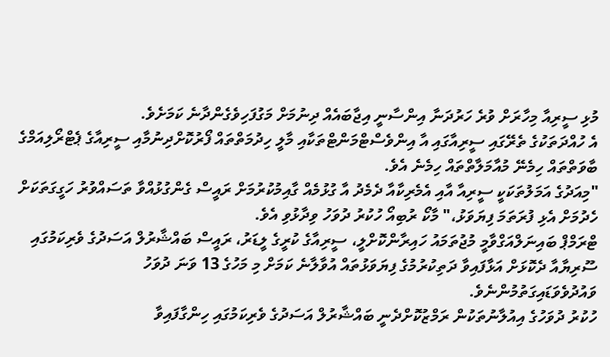މުޅި ސީރިއާ މިހާރަށް ވުރެ ހަރުދަނާ އިންސާނީ އިޖާބައެއް ދިނުމަށް މަގުފަހިވެގެންދާނެ ކަމަށެވެ.
އެ ހުއްދަތަކުގެ ތެރޭގައި ސީރިއާގައި އާ އިންވެސްޓްމަންޓްތަކާއި މާލީ ހިދުމަތްތައް ފޯރުކޮށްދިނުމާއި ސީރިއާގެ ޕެޓްރޯލިއަމްގެ ބާވަތްތައް ހިމެނޭ މުއާމަލާތްތައް ހިމެނެ އެވެ.
"މިއަދުގެ އަމަލުތަކަކީ ސީރިއާ އާއި އެމެރިކާއާ ދެމެދު އާ ގުޅުމެއް ގާއިމުކުރުމަށް ރައީސް ގެންގުޅުއްވާ ތަސައްވުރު ހަގީގަތަކަށް ހެދުމަށް އެޅި ފުރަތަމަ ފިޔަވަޅު،" މާކޯ ރުބިއޯ ހުކުރު ދުވަހު ވިދާޅުވި އެވެ.
ޓްރަމްޕް ބައިނަލްއަގްވާމީ މުޖުތަމައު ހައިރާންކޮށްލީ، ސީރިއާގެ ކުރީގެ ލީޑަރު، ރައީސް ބައްޝާރުލް އަސަދުގެ ވެރިކަމުގައި ސޫރިޔާއާ ދެކޮޅަށް އަޅާފައިވާ ދަތިކުރުމުގެ ފިޔަވަޅުތައް އުވާލާނެ ކަމަށް މި މަހުގެ 13 ވަނަ ދުވަހު ވައުދުވެވަޑައިގަތުމުންނެވެ.
ހުކުރު ދުވަހުގެ އިއުލާނުތަކުން ރަމްޒުކޮށްދެނީ ބައްޝާރުލް އަސަދުގެ ވެރިކަމުގައި ހިންގާފައިވާ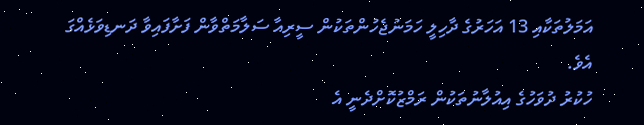އަމަލުތަކާއި 13 އަހަރުގެ ދާހިލީ ހަމަނުޖެހުންތަކުން ސީރިއާ ސަލާމަތްވާން ފަށާފައިވާ ދަނޑިވަޅެއްގަ އެވެ.
ހުކުރު ދުވަހުގެ އިއުލާނުތަކުން ރަމްޒުކޮށްދެނީ އެ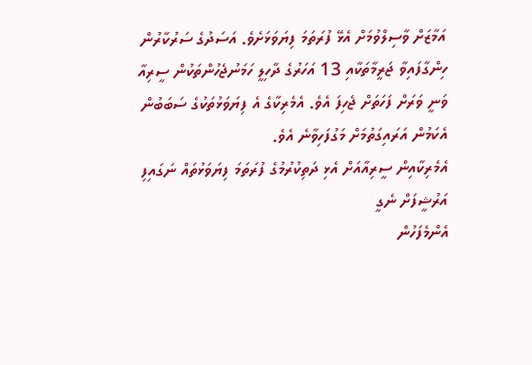އަމާޒަށް ވާސިލްވުމަށް އެޅޭ ފުރަތަމަ ފިޔަވަޅަށެވެ. އަސަދުގެ ސަރުކާރުން ހިންގާފައިވާ ޖަރީމާތަކާއި 13 އަހަރުގެ ދާހިލީ ހަމަނުޖެހުންތަކުން ސީރިއާ ވަނީ ވަރަށް ފަހަތަށް ޖެހިފަ އެވެ. އެމެރިކާގެ އެ ފިޔަވަޅުތަކުގެ ސަބަބުން އެކަމުން އަރައިގަތުމަށް މަގުފަހިވާނެ އެވެ.
އެމެރިކާއިން ސީރިއާއަށް އެޅި ދަތިކުރުމުގެ ފުރަތަމަ ފިޔަވަޅުތައް ނަގައިފި
އަރުޝީފަށް ނެގީ
އެންމެފަހުން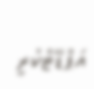އަޕްޑޭޓްކުރީ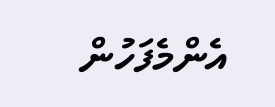އެންމެފަހުން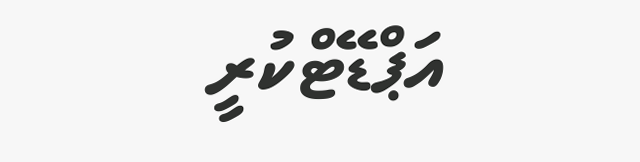އަޕްޑޭޓްކުރީ